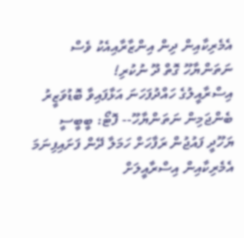އެމެރިކާއިން ދިން އިންޒާރާއިއެކު ވެސް ނަތަންޔާހޫ ގޮތް ދޫ ނުކުރި!
އިސްރާއީލުގެ ހައްދުފަހަނަ އަޅާފައިވާ ބޮޑުވަޒީރު ބެންޖަމިން ނަތަންޔާހޫ-- ފޮޓޯ: ބީބީސީ
ޔަހޫދީ ފައުޖުން ރަފާހަށް ހަމަލާ ދޭން ފަށައިފިނަމަ އެމެރިކާއިން އިސްރާއީލަށް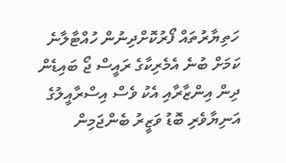ހަތިޔާރުތައް ފޯރުކޮށްދިނުން ހުއްޓާލާނެ ކަމަށް ބުނެ އެމެރިކާގެ ރައީސް ޖޯ ބައިޑެން ދިން އިންޒާރާއި އެކު ވެސް އިސްރާއީލުގެ އަނިޔާވެރި ބޮޑު ވަޒީރު ބެންޖަމިން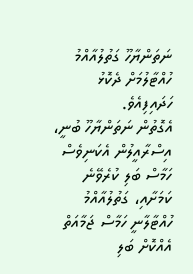ނަތަންޔާހޫ ގަތުލުއާއްމު ހުއްޓާލުމަށް ދެކޮޅު ހަދައިފިއެވެ.
އެގޮތުން ނަތަންޔާހޫ ބުނީ، އިސްރާއީލުން އެކަނިވެސް ހަމާސް ބަލި ކުރެވޭނެ ކަމަށާއި، ގަތުލުއާއްމު ހުއްޓާލާނީ ހަމާސް ޖަމާއަތް އެއްކޮށް ބަލި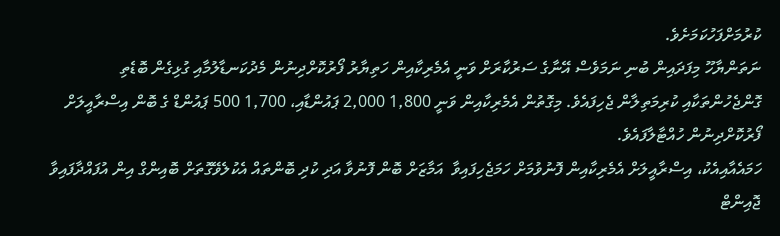ކުރުމަށްފަހުކަމަށެވެ.
ނަތަންޔާހޫ މިފަދައިން ބުނި ނަމަވެސް އޭނާގެ ސަރުކާރަށް ވަނީ އެމެރިކާއިން ހަތިޔާރު ފޯރުކޮށްދިނުން މެދުކަނޑާލުމާއި ގުޅިގެން ބޮޑެތި ގޮންޖެހުންތަކާއި ކުރިމަތިލާން ޖެހިފައެވެ. މިގޮތުން އެމެރިކާއިން ވަނީ 1,800 2,000 ޕައުންޑާއި، 1,700 500 ޕައުންޑް ގެ ބޮން އިސްރާއީލަށް ފޯރުކޮށްދިނުން ހުއްޓާލާފައެވެ.
ހަމައެއާއިއެކު، އިސްރާއީލަށް އެމެރިކާއިން ފޮނުވުމަށް ހަމަޖެހިފައިވާ  އަމާޒަށް ބޮން ފޮނުވާ އަދި ކުދި ބޮންތައް އެކުލެވޭގޮތަށް ބޮއިންގް އިން އުފައްދާފައިވާ ޖޮއިންޓް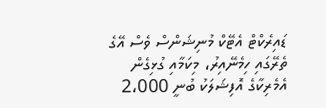ޑައިރެކްޓް އެޓޭކް މުނިޝަންސް ވެސް އޭގެ ތެރޭގައި ހިމެނޭއިރު، މިކަމާއި ގުޅިގެން އެމެރިކާގެ އޮފިޝަލަކު ބުނީ 2،000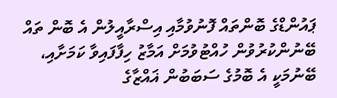ޕައުންޑްގެ ބޮންތައް ފޮނުވުމާއި އިސްރާއީލުން އެ ބޮން ތައް ބޭނުންކުރުވުން ހުއްޓުވުމަށް އަމާޒު ހިފާފައިވާ ކަމަށާއި، ބޭނުމަކީ އެ ބޮމުގެ ސަބަބުން ޣައްޒާގެ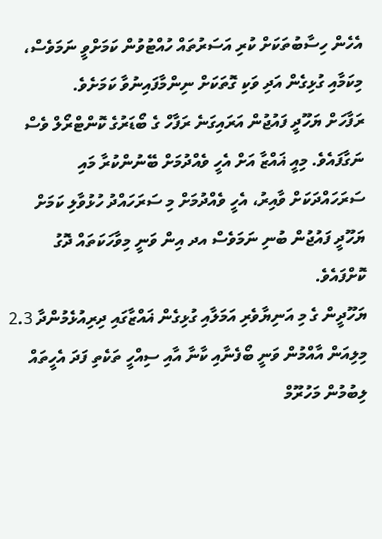އެހެން ހިސާބުތަކަށް ކުރި އަސަރުތައް ހުއްޓުވުން ކަމަށްވީ ނަމަވެސް، މިކަމާއި ގުޅިގެން އަދި ވަކި ގޮތަކަށް ނިންމާފައިނުވާ ކަމަށެވެ.
ރަފާހަށް ޔަހޫދީ ފައުޖުން އަރައިގަނެ ރަފާހް ގެ ބޯޑަރުގެ ކޮންޓްރޯލް ވެސް ނަގާފައެވެ. މިއީ ޣައްޒާ އަށް އެހީ ވެއްދުމަށް ބޭނުންކުރާ މައި ސަރަހައްދަކަށް ވާއިރު، އެހީ ވެއްދުމަށް މި ސަރަހައްދު ހުޅުވާލި ކަމަށް ޔަހޫދީ ފައުޖުން ބުނި ނަމަވެސް އދ އިން ވަނީ މިވާހަކަތައް ދޮގު ކޮށްފައެވެ.
ޔަހޫދީން ގެ މި އަނިޔާވެރި އަމަލާއި ގުޅިގެން ޣައްޒާގައި ދިރިއުޅެމުންދާ 2.3 މިލިއަން އާއްމުން ވަނީ ބޯފެނާއި ކާނާ އާއި ސިއްހީ ތަކެތި ފަދަ އެހީތައް ލިބުމުން މަހުރޫމް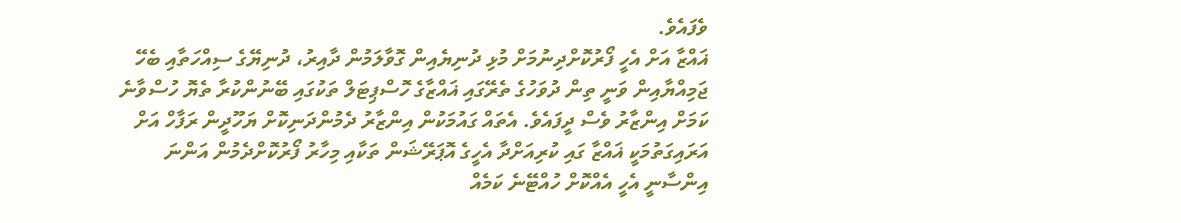ވެފައެވެ.
ޣައްޒާ އަށް އެހީ ފޯރުކޮށްދިނުމަށް މުޅި ދުނިޔެއިން ގޮވާލަމުން ދާއިރު، ދުނިޔޭގެ ސިއްހަތާއި ބެހޭ ޖަމިއްޔާއިން ވަނީ ތިން ދުވަހުގެ ތެރޭގައި ޣައްޒާގެ ހޮސްޕިޓަލް ތަކުގައި ބޭނުންކުރާ ތެޔޮ ހުސްވާނެ ކަމަށް އިންޒާރު ވެސް ދީފައެވެ. އެތައް ގައުމަކުން އިންޒާރު ދެމުންދަނިކޮށް ޔަހޫދީން ރަފާހް އަށް އަރައިގަތުމަކީ ޣައްޒާ ގައި ކުރިއަށްދާ އެހީގެ އޮޕަރޭޝަން ތަކާއި މިހާރު ފޯރުކޮށްދެމުން އަންނަ އިންސާނީ އެހީ އެއްކޮށް ހުއްޓޭނެ ކަމެއް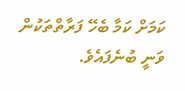ކަމަށް ކަމާ ބެހޭ ފަރާތްތަކުން ވަނީ ބުނެފައެވެ.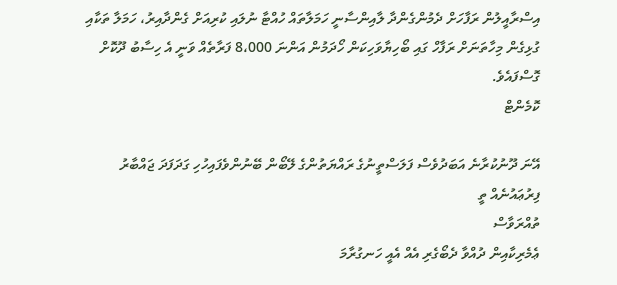އިސްރާއީލުން ރަފާހަށް ދެމުންގެންދާ ލާއިންސާނީ ހަމަލާތައް ހުއްޓާ ނުލައި ކުރިއަށް ގެންދާއިރު، ހަމަލާ ތަކާއި ގުޅިގެން މިހާތަނަށް ރަފާހް ގައި ބޯހިޔާވަހިކަން ހޯދަމުން އަންނަ 8،000 ފަރާތެއް ވަނީ އެ ހިސާބު ދޫކޮށް ގޮސްފައެވެ.
ކޮމެންޓް

އޭނަ ދޫނުކުރާނެ އަބަދުވެސް ފަލަސްތީނުގެ ރައްޔަތުންގެ ލޭބޯން ބޭނުންވެފައިހުހި ގަދަފަދަ ޖައްބާރު ފިރުޢައުނެއް ތީ
ތުއްރަވާސް
ޢެމެރިކާއިން ދުއްވާ ދެބޯގެރި އެއް އެއީ ހަނގުރާމަ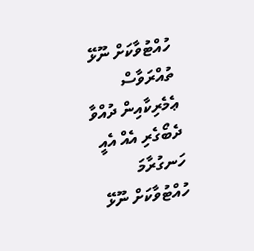ހުއްޓުވާކަށް ނޫޅޭ
ތުއްރަވާސް
ޢެމެރިކާއިން ދުއްވާ ދެބޯގެރި އެއް އެއީ ހަނގުރާމަ ހުއްޓުވާކަށް ނޫޅޭ